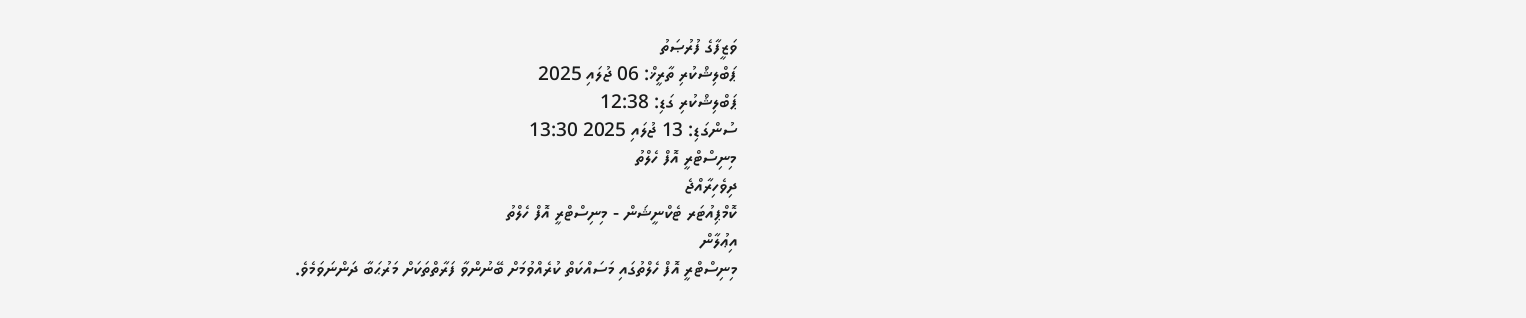ވަޒީފާގެ ފުރުޞަތު
ޕަބްލިޝްކުރި ތާރީޚް: 06 ޖުލައި 2025
ޕަބްލިޝްކުރި ގަޑި: 12:38
ސުންގަޑި: 13 ޖުލައި 2025 13:30
މިނިސްޓްރީ އޮފް ހެލްތު
ދިވެހިރާއްޖެ
ކޮމްޕިއުޓަރ ޓެކްނީޝަން - މިނިސްޓްރީ އޮފް ހެލްތު
އިޢުލާން
މިނިސްޓްރީ އޮފް ހެލްތުގައި މަސައްކަތް ކުރެއްވުމަށް ބޭނުންވާ ފަރާތްތަކަށް މަރުޙަބާ ދަންނަވަމެވެ.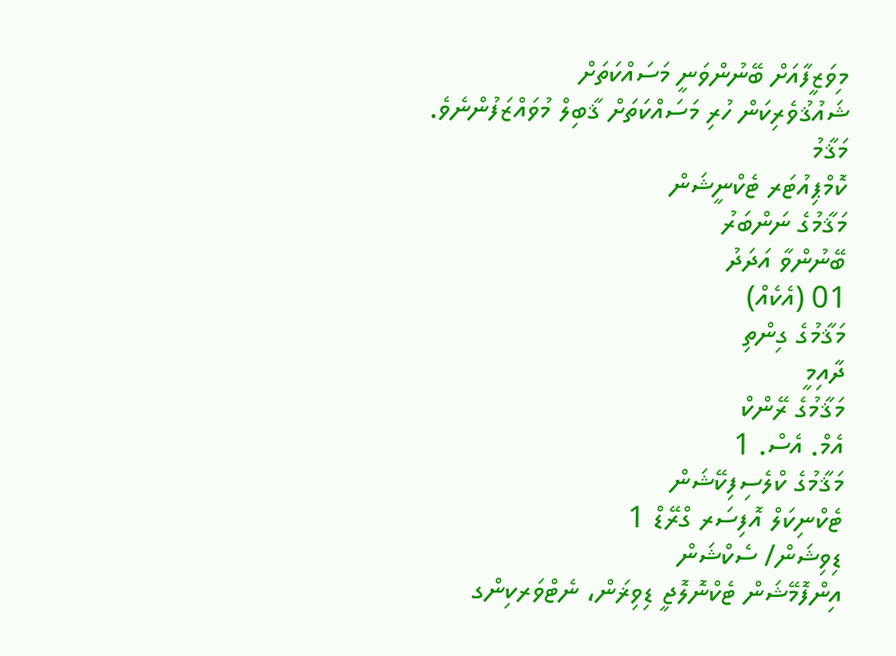މިވަޒީފާއަށް ބޭނުންވަނީ މަސައްކަތަށް
ޝައުޤުވެރިކަން ހުރި މަސައްކަތަށް ޤާބިލް މުވައްޒަފުންނެވެ.
މަޤާމު
ކޮމްޕިއުޓަރ ޓެކްނީޝަން
މަޤާމުގެ ނަންބަރު
ބޭނުންވާ އަދަދު
01 (އެކެއް)
މަޤާމުގެ ގިންތި
ދާއިމީ
މަޤާމުގެ ރޭންކް
އެމް. އެސް. 1
މަޤާމުގެ ކްލެސިފިކޭޝަން
ޓެކްނިކަލް އޮފިސަރ ގްރޭޑް 1
ޑިވިޝަން/ ސެކްޝަން
އިންފޮމޭޝަން ޓެކްނޮލޮޖީ ޑިވިޜަން، ނެޓްވަރކިންގ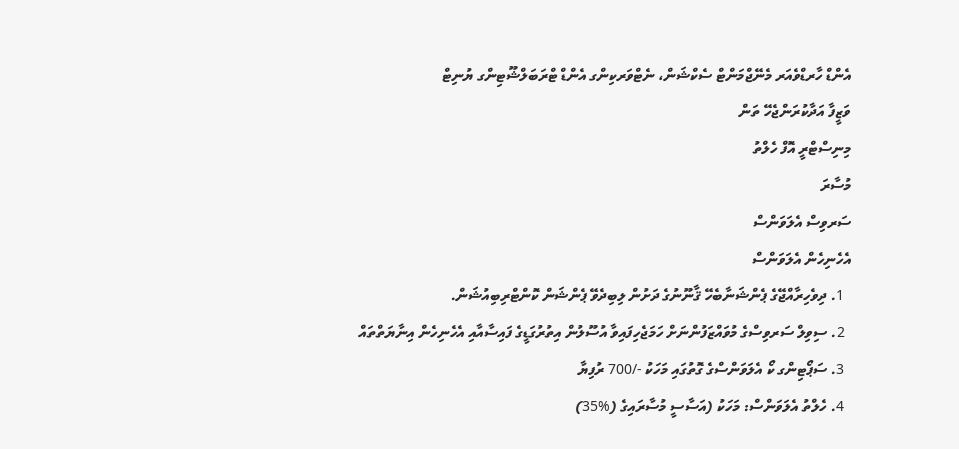އެންޑް ހާރޑްވެއަރ މެނޭޖްމަންޓް ސެކްޝަން، ނެޓްވަރކިންގ އެންޑް ޓްރަބަލްޝޫޓިންގ ޔުނިޓް
ވަޒީފާ އަދާކުރަންޖެހޭ ތަން
މިނިސްޓްރީ އޮފް ހެލްތު
މުސާރަ
ސަރވިސް އެލަވަންސް
އެހެނިހެން އެލަވަންސް
  1. ދިވެހިރާއްޖޭގެ ޕެންޝަނާބެހޭ ޤާނޫނުގެ ދަށުން ލިބިދެވޭ ޕެންޝަން ކޮންޓްރިބިއުޝަން.
  2. ސިވިލް ސަރވިސްގެ މުވައްޒަފުންނަށް ހަމަޖެހިފައިވާ އުސޫލުން އިތުރުގަޑީގެ ފައިސާއާއި އެހެނިހެން އިނާޔަތްތައް
  3. ސަޕޯޓިންގ ކޯ އެލަވަންސްގެ ގޮތުގައި މަހަކު -/700 ރުފިޔާ
  4. ހެލްތު އެލަވަންސް: މަހަކު (އަސާސީ މުސާރައިގެ (%35)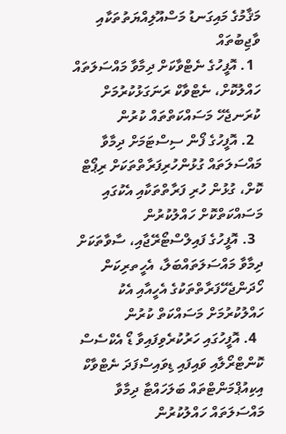މަޤާމުގެ މައިގަނޑު މަސްއޫލިއްޔަތުތަކާއި ވާޖިބުތައް
  1. އޮފީހުގެ ނެޓްވާކަށް ދިމާވާ މައްސަލަތައް ހައްލުކޮށް، ނެޓްވާކް ރަނަގަޅުކުރުމަށް ކުރަނޖެހޭ މަސައްކަތްތައް ކުރުން
  2. އޮފީހުގެ ފޯން ސިސްޓަމަށް ދިމާވާ މައްސަލަތައް ގުޅުންހުރިފަރާތްތަކަށް ރިޕޯޓް ކޮށް، ގުޅުން ހުރި ފަރާތްތަކާއި އެކުގައި މަސައްކަތްކޮށް ހައްލުކުރުން
  3. އޮފީހުގެ ފައިލްސްޓޯރޭޖާއި، ސާވާތަކަށް ދިމާވާ މައްސަލަތައްބަލާ، އެހީތރިކަން ހޯދަންޖެހޭފަރާތްތަކުގެ އެހީއާއި އެކު ހައްލުކުރުމަށް މަސައްކަތް ކުރުން
  4. އޮފީހުގައި ހަރުކުރެވިފައިވާ ޑޯ އެކްސެސް ކޮންޓްރޯލާއި ވައިފައި ޑިވައިސްފަދަ ނެޓްވާކް އިކިއުޕްމަންޓްތައް ބަލަހައްޓާ ދިމާވާ މައްސަލަތައް ހައްލުކުރުން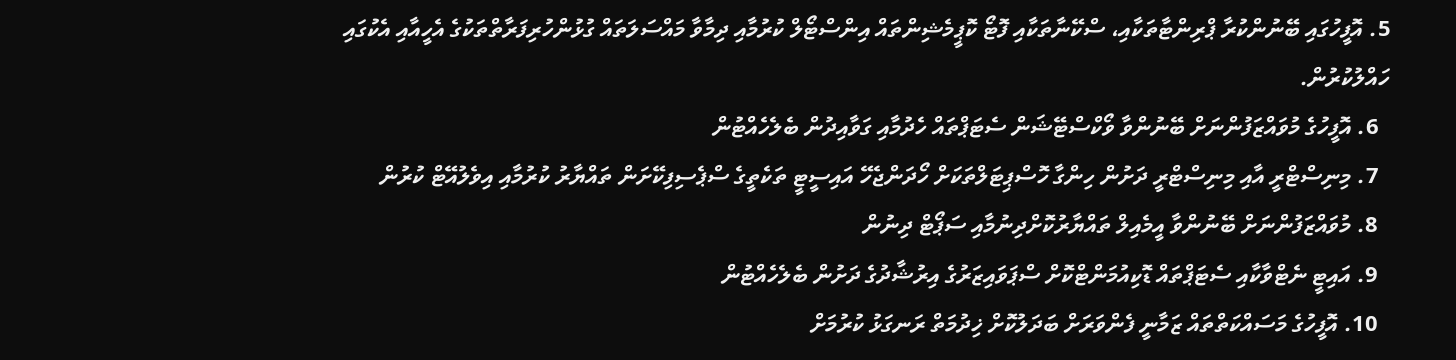5. އޮފީހުގައި ބޭނުންކުރާ ޕްރިންޓާތަކާއި، ސްކޭނާތަކާއި ފޮޓޯ ކޮޕީމެޝިންތައް އިންސްޓޯލް ކުރުމާއި ދިމާވާ މައްސަލަތައް ގުޅުންހުރިފަރާތްތަކުގެ އެހީއާއި އެކުގައި ހައްލުކުރުން.
  6. އޮފީހުގެ މުވައްޒަފުންނަށް ބޭނުންވާ ވޯކްސްޓޭޝަން ސެޓަޕްތައް ހެދުމާއި ގަވާއިދުން ބެލެހެއްޓުން
  7. މިނިސްޓްރީ އާއި މިނިސްޓްރީ ދަށުން ހިންގާ ހޮސްޕިޓަލްތަކަށް ހޯދަންޖެހޭ އައިސީޓީ ތަކެތީގެ ސްޕެސިފިކޭށަން ތައްޔާރު ކުރުމާއި އިވެލުއޭޓް ކުރުން
  8. މުވައްޒަފުންނަށް ބޭނުންވާ އީމެއިލް ތައްޔާރުކޮށްދިނުމާއި ސަޕޯޓް ދިނުން
  9. އައިޓީ ނެޓްވާކާއި ސެޓަޕްތައް ޑޮކިއުމަންޓްކޮށް ސްޕަވައިޒަރުގެ އިރުޝާދުގެ ދަށުން ބެލެހެއްޓުން
  10. އޮފީހުގެ މަސައްކަތްތައް ޒަމާނީ ފެންވަރަށް ބަދަލުކޮށް ޚިދުމަތް ރަނގަޅު ކުރުމަށް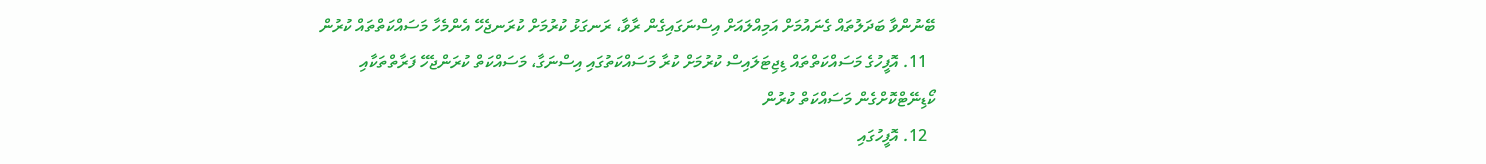ބޭނުންވާ ބަދަލުތައް ގެނައުމަށް އަމިއްލައަށް އިސްނަގައިގެން ރާވާ، ރަނގަޅު ކުރުމަށް ކުރަނޖެހޭ އެންމެހާ މަސައްކަތްތައް ކުރުން
  11. އޮފީހުގެ މަސައްކަތްތައް ޑިޖިޓަލައިސް ކުރުމަށް ކުރާ މަސައްކަތުގައި އިސްނަގާ، މަސައްކަތް ކުރަންޖެހޭ ފަރާތްތަކާއި ކޯޑިނޭޓްކޮށްގެން މަސައްކަތް ކުރުން
  12. އޮފީހުގައި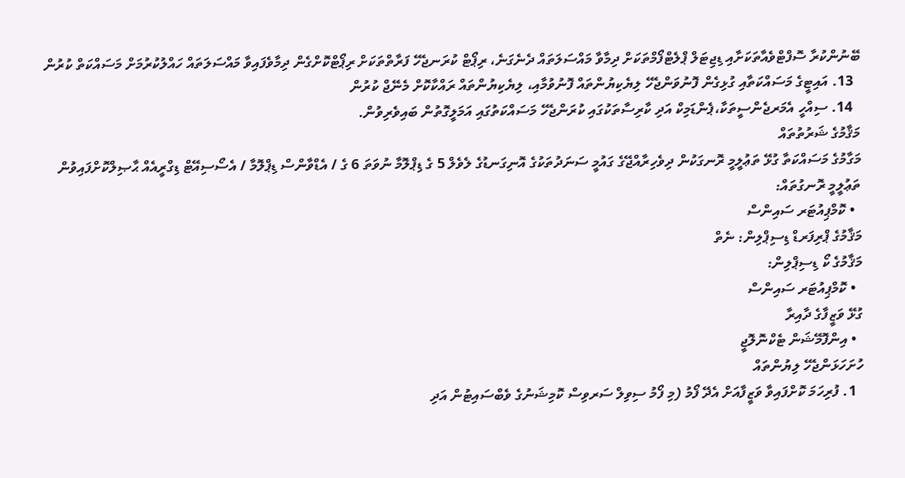ބޭނުންކުރާ ސޮފްޓްވެއާތަކަށާއި ޑިޖިޓަލް ޕްލެޓްފޯމްތަކަށް ދިމާވާ މައްސަލަތައް ދެނެގަނެ، ރިޕޯޓް ކުރަނޖެހޭ ފަރާތްތަކަށް ރިޕޯޓްކޮށްގެން ދިމާވެފައިވާ މައްސަލަތައް ހައްލުކުރުމަށް މަސައްކަތް ކުރުން
  13. އައިޓީގެ މަސައްކަތާއި ގުޅިގެން ފޮނުވަންޖެހޭ ލިޔެކިޔުންތައް ފޮނުވުމާއި، ލިޔެކިޔުންތައް ރައްކާކޮށް މެނޭޖް ކުރުން
  14. ސިއްހީ އެމަރޖެންސީތަކާ،ޕެންޑަމިކް އަދި ކާރިސާތަކުގައި ކުރަންޖެހޭ މަސައްކަތުގައި އަމަލީގޮތުން ބައިވެރިވުން.
މަޤާމުގެ ޝަރުތުތައް
މަގާމުގެ މަސައްކަތާ ގުޅޭ ތަޢުލީމީ ރޮނގަކުން ދިވެހިރާއްޖޭގެ ގައުމީ ސަނަދުތަކުގެ އޮނިގަނޑުގެ ލެވެލް 5 ގެ ޑިޕްލޮމާ ނުވަތަ 6 ގެ / އެޑްވާންސް ޑިޕްލޮމާ / އެސޯސިއޭޓް ޑިގްރީއެއް ޙާޞިލްކޮށްފައިވުން
ތަޢުލީމީ ރޮނގުތައް:
  • ކޮމްޕިއުޓަރ ސައިންސް
މަޤާމުގެ ޕްރިފަރޑް ޑިސިޕްލިން: ނެތް
މަޤާމުގެ ކޯ ޑިސިޕްލިން:
  • ކޮމްޕިއުޓަރ ސައިންސް
ގުޅޭ ވަޒީފާގެ ދާއިރާ
  • އިންފޮމޭޝަން ޓެކްނޮލޮޖީ
ހުށަހަޅަންޖެހޭ ލިޔުންތައް
  1. ފުރިހަމަ ކޮށްފައިވާ ވަޒީފާއަށް އެދޭ ފޯމު (މި ފޯމު ސިވިލް ސަރވިސް ކޮމިޝަނުގެ ވެބްސައިޓުން އަދި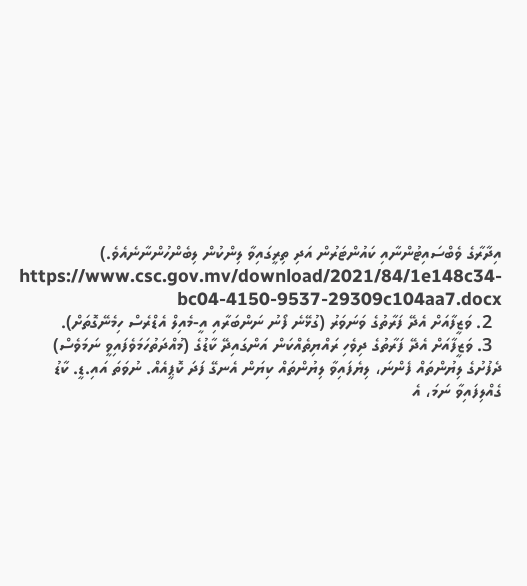އިދާރާގެ ވެބްސައިޓުންނާއި ކައުންޓަރުން އަދި ތިރީގައިވާ ލިންކުން ލިބެންހުންނާނެއެވެ.)  https://www.csc.gov.mv/download/2021/84/1e148c34-bc04-4150-9537-29309c104aa7.docx
  2. ވަޒީފާއަށް އެދޭ ފަރާތުގެ ވަނަވަރު (ގުޅޭނެ ފޯނު ނަންބަރާއި އީ-މެއިލް އެޑްރެސް ހިމެނޭގޮތަށް).
  3. ވަޒީފާއަށް އެދޭ ފަރާތުގެ ދިވެހި ރައްޔިތެއްކަން އަންގައިދޭ ކާޑުގެ (މުއްދަތުހަމަވެފައިވީ ނަމަވެސް) ދެފުށުގެ ލިޔުންތައް ފެންނަ، ލިޔެފައިވާ ލިޔުންތައް ކިޔަން އެނގޭ ފަދަ ކޮޕީއެއް. ނުވަތަ އައި.ޑީ. ކާޑު ގެއްލިފައިވާ ނަމަ، އެ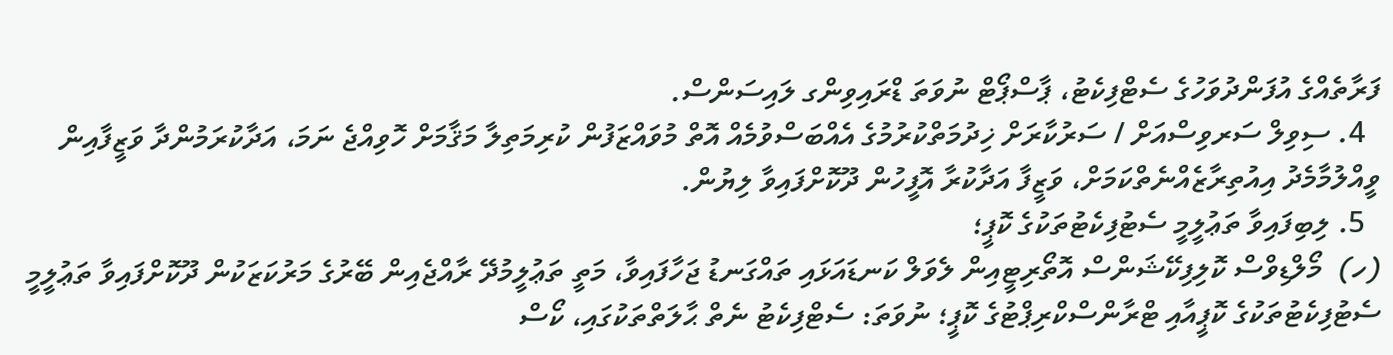ފަރާތެއްގެ އުފަންދުވަހުގެ ސެޓްފިކެޓު، ޕާސްޕޯޓް ނުވަތަ ޑްރައިވިންގ ލައިސަންސް.
  4. ސިވިލް ސަރވިސްއަށް / ސަރުކާރަށް ޚިދުމަތްކުރުމުގެ އެއްބަސްވުމެއް އޮތް މުވައްޒަފުން ކުރިމަތިލާ މަޤާމަށް ހޮވިއްޖެ ނަމަ، އަދާކުރަމުންދާ ވަޒީފާއިން ވީއްލުމާމެދު އިއުތިރާޒެއްނެތްކަމަށް، ވަޒީފާ އަދާކުރާ އޮފީހުން ދޫކޮށްފައިވާ ލިޔުން.
  5. ލިބިފައިވާ ތަޢުލީމީ ސެޓުފިކެޓުތަކުގެ ކޮޕީ؛
(ހ)  މޯލްޑިވްސް ކޮލިފިކޭޝަންސް އޮތޯރިޓީއިން ލެވަލް ކަނޑައަޅައި ތައްގަނޑު ޖަހާފައިވާ، މަތީ ތަޢުލީމުދޭ ރާއްޖެއިން ބޭރުގެ މަރުކަޒަކުން ދޫކޮށްފައިވާ ތަޢުލީމީ ސެޓުފިކެޓުތަކުގެ ކޮޕީއާއި ޓްރާންސްކްރިޕްޓުގެ ކޮޕީ؛ ނުވަތަ: ސެޓްފިކެޓު ނެތް ޙާލަތްތަކުގައި، ކޯސް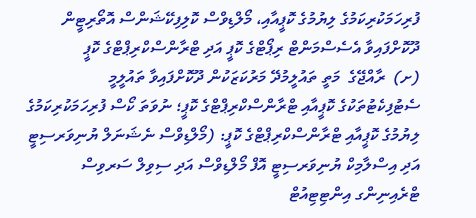ފުރިހަމަކުރިކަމުގެ ލިޔުމުގެ ކޮޕީއާއި، މޯލްޑިވްސް ކޮލިފިކޭޝަންސް އޮތޯރިޓީން ދޫކޮށްފައިވާ އެސެސްމަންޓް ރިޕޯޓްގެ ކޮޕީ އަދި ޓްރާންސްކްރިޕްޓްގެ ކޮޕީ
(ށ)  ރާއްޖޭގެ  މަތީ ތައުލީމުދޭ މަރުކަޒަކުން ދޫކޮށްފައިވާ ތައުލީމީ ސެޓުފިކެޓުތަކުގެ ކޮޕީއާއި ޓްރާންސްކްރިޕްޓްގެ ކޮޕީ؛ ނުވަތަ ކޯސް ފުރިހަމަކުރިކަމުގެ ލިޔުމުގެ ކޮޕީއާއި ޓްރާންސްކްރިޕްޓްގެ ކޮޕީ: (މޯލްޑިވްސް ނެޝަނަލް ޔުނިވަރސިޓީ އަދި އިސްލާމިކް ޔުނިވަރސިޓީ އޮފް މޯލްޑިވްސް އަދި ސިވިލް ސަރވިސް ޓްރެއިނިންގ އިންޓިޓިއުޓް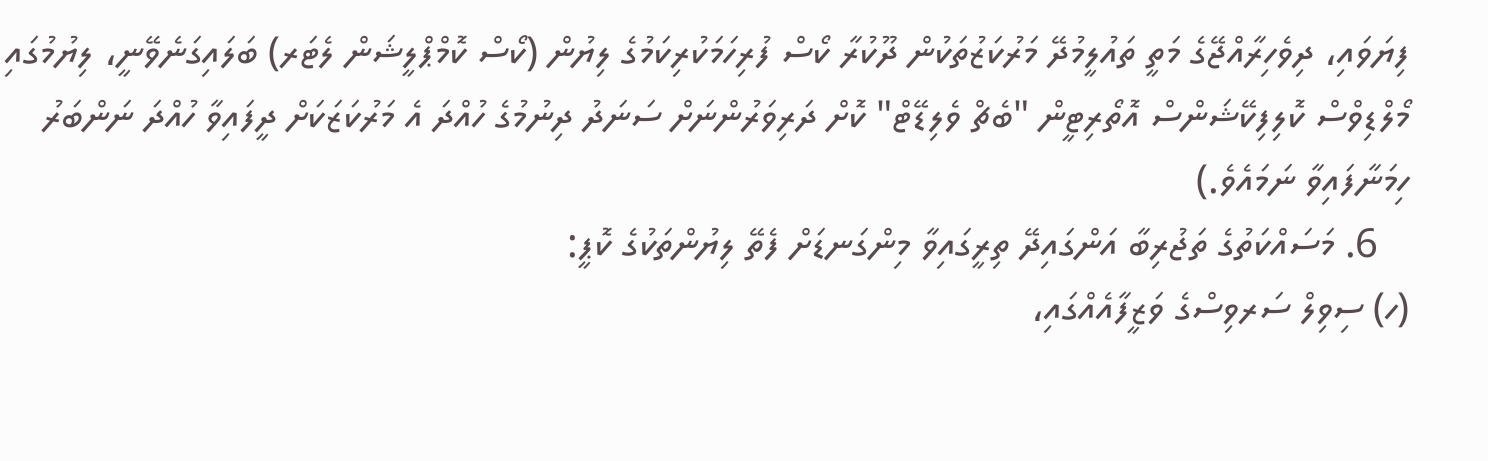ފިޔަވައި، ދިވެހިރާއްޖޭގެ މަތީ ތައުލީމުދޭ މަރުކަޒުތަކުން ދޫކުރާ ކޯސް ފުރިހަމަކުރިކަމުގެ ލިޔުން (ކޯސް ކޮމްޕްލީޝަން ލެޓަރ) ބަލައިގަނެވޭނީ، ލިޔުމުގައި މޯލްޑިވްސް ކޮލިފިކޭޝަންސް އޮތޯރިޓީން "ބެޗް ވެލިޑޭޓް" ކޮށް ދަރިވަރުންނަށް ސަނަދު ދިނުމުގެ ހުއްދަ އެ މަރުކަޒަކަށް ދީފައިވާ ހުއްދަ ނަންބަރު ހިމަނާފައިވާ ނަމައެވެ.)
   6. މަސައްކަތުގެ ތަޖުރިބާ އަންގައިދޭ ތިރީގައިވާ މިންގަނޑަށް ފެތޭ ލިޔުންތަކުގެ ކޮޕީ:
(ހ) ސިވިލް ސަރވިސްގެ ވަޒީފާއެއްގައި،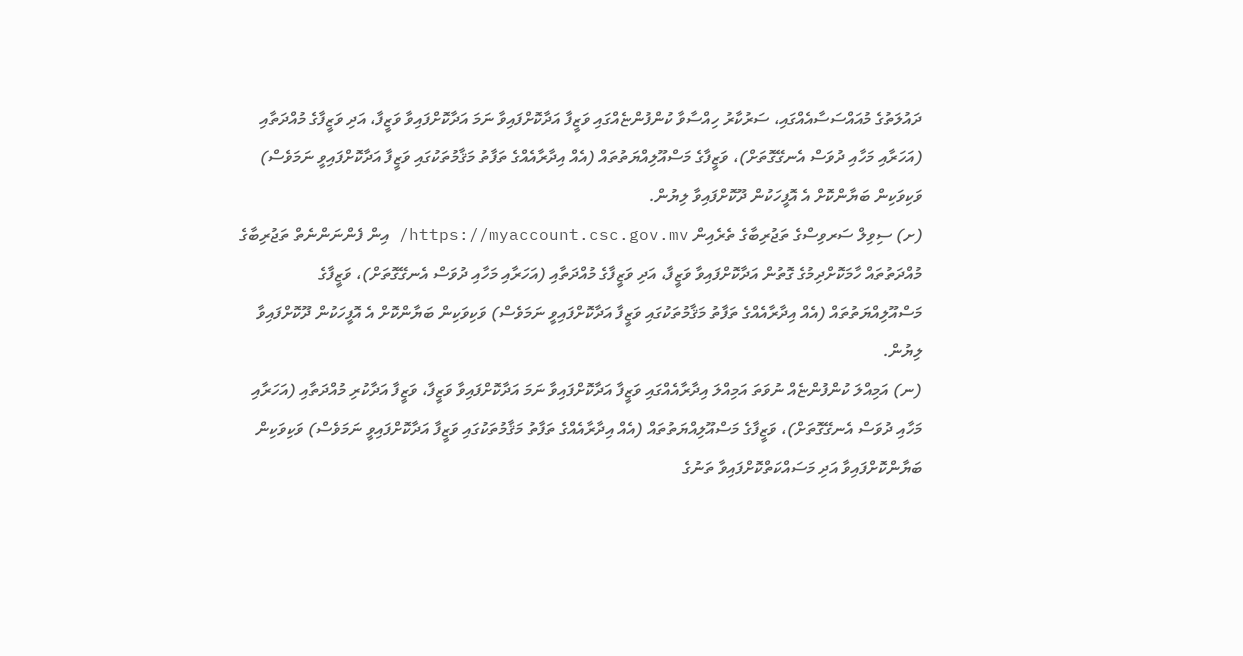ދައުލަތުގެ މުއައްސަސާއެއްގައި، ސަރުކާރު ހިއްސާވާ ކުންފުންޏެއްގައި ވަޒީފާ އަދާކޮށްފައިވާ ނަމަ އަދާކޮށްފައިވާ ވަޒީފާ، އަދި ވަޒީފާގެ މުއްދަތާއި (އަހަރާއި މަހާއި ދުވަސް އެނގޭގޮތަށް)، ވަޒީފާގެ މަސްއޫލިއްޔަތުތައް (އެއް އިދާރާއެއްގެ ތަފާތު މަޤާމުތަކުގައި ވަޒީފާ އަދާކޮށްފައިވީ ނަމަވެސް) ވަކިވަކިން ބަޔާންކޮށް އެ އޮފީހަކުން ދޫކޮށްފައިވާ ލިޔުން.
(ށ) ސިވިލް ސަރވިސްގެ ތަޖުރިބާގެ ތެރެއިން https://myaccount.csc.gov.mv/ އިން ފެންނަންނެތް ތަޖުރިބާގެ މުއްދަތުތައް ހާމަކޮށްދިމުގެ ގޮތުން އަދާކޮށްފައިވާ ވަޒީފާ، އަދި ވަޒީފާގެ މުއްދަތާއި (އަހަރާއި މަހާއި ދުވަސް އެނގޭގޮތަށް)، ވަޒީފާގެ މަސްއޫލިއްޔަތުތައް (އެއް އިދާރާއެއްގެ ތަފާތު މަޤާމުތަކުގައި ވަޒީފާ އަދާކޮށްފައިވީ ނަމަވެސް) ވަކިވަކިން ބަޔާންކޮށް އެ އޮފީހަކުން ދޫކޮށްފައިވާ ލިޔުން.
(ނ) އަމިއްލަ ކުންފުންޏެއް ނުވަތަ އަމިއްލަ އިދާރާއެއްގައި ވަޒީފާ އަދާކޮށްފައިވާ ނަމަ އަދާކޮށްފައިވާ ވަޒީފާ، ވަޒީފާ އަދާކުރި މުއްދަތާއި (އަހަރާއި މަހާއި ދުވަސް އެނގޭގޮތަށް)، ވަޒީފާގެ މަސްއޫލިއްޔަތުތައް (އެއް އިދާރާއެއްގެ ތަފާތު މަޤާމުތަކުގައި ވަޒީފާ އަދާކޮށްފައިވީ ނަމަވެސް) ވަކިވަކިން ބަޔާންކޮށްފައިވާ އަދި މަސައްކަތްކޮށްފައިވާ ތަނުގެ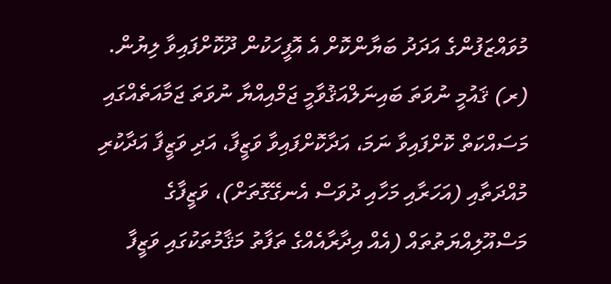މުވައްޒަފުންގެ އަދަދު ބަޔާންކޮށް އެ އޮފީހަކުން ދޫކޮށްފައިވާ ލިޔުން.
(ރ) ޤައުމީ ނުވަތަ ބައިނަލްއަޤުވާމީ ޖަމްއިއްޔާ ނުވަތަ ޖަމާއަތެއްގައި މަސައްކަތް ކޮށްފައިވާ ނަމަ، އަދާކޮށްފައިވާ ވަޒީފާ، އަދި ވަޒީފާ އަދާކުރި މުއްދަތާއި (އަހަރާއި މަހާއި ދުވަސް އެނގޭގޮތަށް)، ވަޒީފާގެ މަސްއޫލިއްޔަތުތައް (އެއް އިދާރާއެއްގެ ތަފާތު މަޤާމުތަކުގައި ވަޒީފާ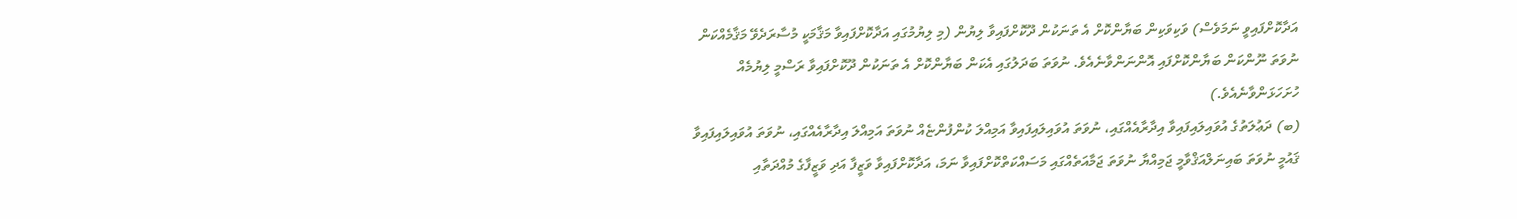އަދާކޮށްފައިވީ ނަމަވެސް) ވަކިވަކިން ބަޔާންކޮށް އެ ތަނަކުން ދޫކޮށްފައިވާ ލިޔުން (މި ލިޔުމުގައި އަދާކޮށްފައިވާ މަޤާމަކީ މުސާރަދެވޭ މަޤާމެއްކަން ނުވަތަ ނޫންކަން ބަޔާންކޮށްފައި އޮންނަންވާނެއެވެ. ނުވަތަ ބަދަލުގައި އެކަން ބަޔާންކޮށް އެ ތަނަކުން ދޫކޮށްފައިވާ ރަސްމީ ލިޔުމެއް ހުށަހަޅަންވާނެއެވެ.)
(ބ) ދަޢުލަތުގެ އުވައިލައިފައިވާ އިދާރާއެއްގައި، ނުވަތަ އުވައިލައިފައިވާ އަމިއްލަ ކުންފުންޏެއް ނުވަތަ އަމިއްލަ އިދާރާއެއްގައި، ނުވަތަ އުވައިލައިފައިވާ ޤައުމީ ނުވަތަ ބައިނަލްއަޤްވާމީ ޖަމިއްޔާ ނުވަތަ ޖަމާއަތެއްގައި މަސައްކަތްކޮށްފައިވާ ނަމަ، އަދާކޮށްފައިވާ ވަޒީފާ އަދި ވަޒީފާގެ މުއްދަތާއި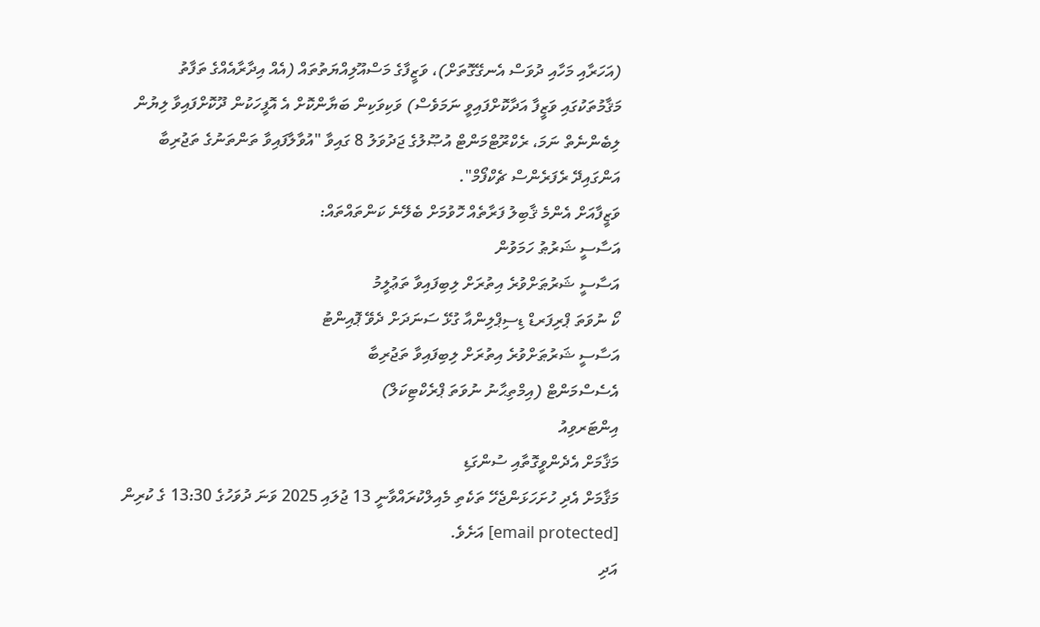(އަހަރާއި މަހާއި ދުވަސް އެނގޭގޮތަށް)، ވަޒީފާގެ މަސްއޫލިއްޔަތުތައް (އެއް އިދާރާއެއްގެ ތަފާތު މަޤާމުތަކުގައި ވަޒީފާ އަދާކޮށްފައިވީ ނަމަވެސް) ވަކިވަކިން ބަޔާންކޮށް އެ އޮފީހަކުން ދޫކޮށްފައިވާ ލިޔުން ލިބެންނެތް ނަމަ، ރެކްރޫޓްމަންޓް އުޞޫލުގެ ޖަދުވަލު 8 ގައިވާ "އުވާލާފައިވާ ތަންތަނުގެ ތަޖުރިބާ އަންގައިދޭ ރެފަރެންސް ޗެކްފޯމް".
ވަޒީފާއަށް އެންމެ ޤާބިލު ފަރާތެއް ހޮވުމަށް ބެލޭނެ ކަންތައްތައް:
އަސާސީ ޝަރުޠު ހަމަވުން
އަސާސީ ޝަރުޠަށްވުރެ އިތުރަށް ލިބިފައިވާ ތަޢުލީމު
ކޯ ނުވަތަ ޕްރިފަރޑް ޑިސިޕްލިންއާ ގުޅޭ ސަނަދަށް ދެވޭ ޕޮއިންޓު
އަސާސީ ޝަރުޠަށްވުރެ އިތުރަށް ލިބިފައިވާ ތަޖުރިބާ
އެސެސްމަންޓް (އިމްތިޙާނު ނުވަތަ ޕްރެކްޓިކަލް)
އިންޓަރވިއު
މަޤާމަށް އެދެންވީގޮތާއި ސުންގަޑި
މަޤާމަށް އެދި ހުށަހަޅަންޖެހޭ ތަކެތި މެއިލްކުރައްވާނީ 13 ޖުލައި 2025 ވަނަ ދުވަހުގެ 13:30 ގެ ކުރިން [email protected] އަށެވެ.
އަދި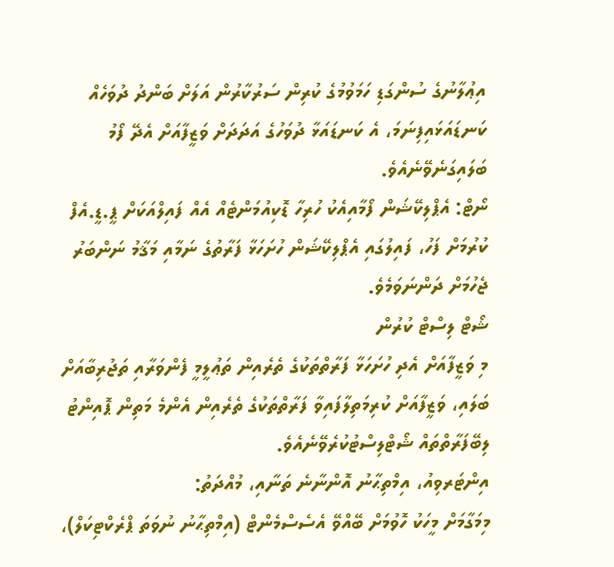އިޢުލާނުގެ ސުންގަޑި ހަމަވުމުގެ ކުރިން ސަރުކާރުން އަލަށް ބަންދު ދުވަހެއް ކަނޑައަޅައިފިނަމަ، އެ ކަނޑައަޅާ ދުވަހުގެ އަދަދަށް ވަޒީފާއަށް އެދޭ ފޯމު ބަލައިގަނެވޭނެއެވެ.
ނޯޓް: އެޕްލިކޭޝަން ފޯމާއިއެކު ހުރިހާ ޑޮކިއުމަންޓެއް އެއް ފައިލްއަކަށް ޕީ.ޑީ.އެފް ކުރުމަށް ފަހު، ފައިލުގައި އެޕްލިކޭޝަން ހުށަހަޅާ ފަރާތުގެ ނަމާއި މަޤާމު ނަންބަރު ޖެހުމަށް ދަންނަވަމެވެ.
ޝޯޓް ލިސްޓް ކުރުން
މި ވަޒީފާއަށް އެދި ހުށަހަޅާ ފަރާތްތަކުގެ ތެރެއިން ތަޢުލީމީ ފެންވަރާއި ތަޖުރިބާއަށް ބަލައި، ވަޒީފާއަށް ކުރިމަތިލާފައިވާ ފަރާތްތަކުގެ ތެރެއިން އެންމެ މަތިން ޕޮއިންޓު ލިބޭފަރާތްތައް ޝޯޓްލިސްޓުކުރެވޭނެއެވެ.
އިންޓަރވިއު، އިމްތިޙާނު އޮންނާނެ ތަނާއި، މުއްދަތު:
މިމަގާމަށް މީހަކު ހޮވުމަށް ބޭއްވޭ އެސެސްމެންޓް (އިމްތިޙާނު ނުވަތަ ޕްރެކްޓިކަލް)،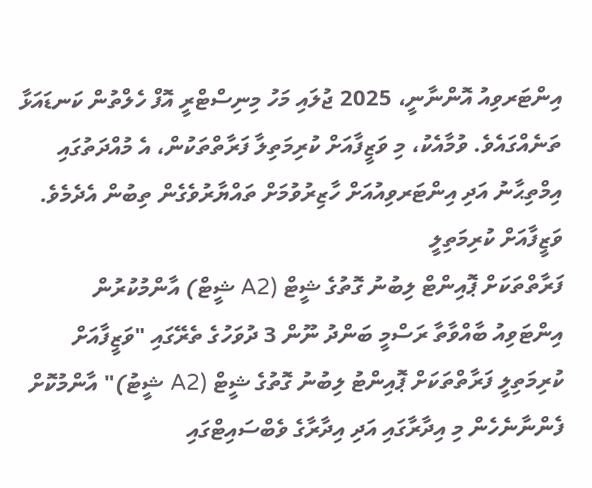އިންޓަރވިއު އޮންނާނީ، 2025 ޖުލައި މަހު މިނިސްޓްރީ އޮފް ހެލްތުން ކަނޑައަޅާ ތަނެއްގައެވެ. ވުމާއެކު، މި ވަޒީފާއަށް ކުރިމަތިލާ ފަރާތްތަކުން، އެ މުއްދަތުގައި  އިމްތިޙާނު އަދި އިންޓަރވިއުއަށް ހާޒިރުވުމަށް ތައްޔާރުވެގެން ތިބުން އެދެމެވެ.
ވަޒީފާއަށް ކުރިމަތިލީ
ފަރާތްތަކަށް ޕޮއިންޓް ލިބުނު ގޮތުގެ ޝީޓް (A2 ޝީޓް) އާންމުކުރުން
އިންޓަވިއު ބާއްވާތާ ރަސްމީ ބަންދު ނޫން 3 ދުވަހުގެ ތެރޭގައި "ވަޒީފާއަށް ކުރިމަތިލީ ފަރާތްތަކަށް ޕޮއިންޓު ލިބުނު ގޮތުގެ ޝީޓް (A2 ޝީޓު)" އާންމުކޮށް ފެންނާނެހެން މި އިދާރާގައި އަދި އިދާރާގެ ވެބްސައިޓްގައި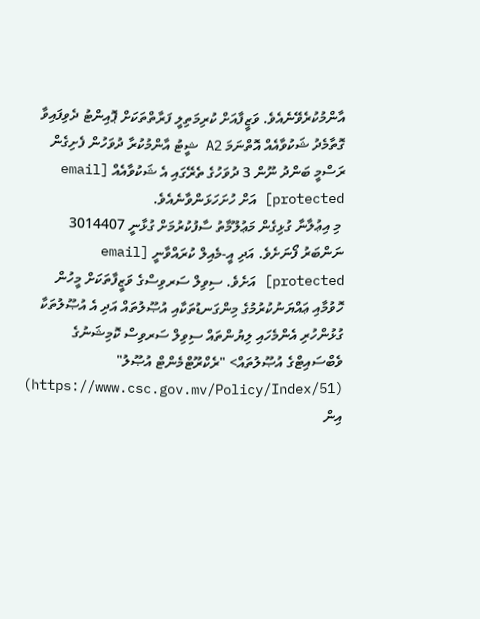އާންމުކުރެވޭނެއެވެ. ވަޒީފާއަށް ކުރިމަތިލީ ފަރާތްތަކަށް ޕޮއިންޓު ދެވިފައިވާ ގޮތާމެދު ޝަކުވާއެއް އޮތްނަމަ A2 ޝީޓު އާންމުކުރާ ދުވަހުން ފެށިގެން ރަސްމީ ބަންދު ނޫން 3 ދުވަހުގެ ތެރޭގައި އެ ޝަކުވާއެއް [email protected] އަށް ހުށަހަޅަންވާނެއެވެ.
 މި އިޢުލާނާ ގުޅިގެން މަޢުލޫމާތު ސާފުކުރުމަށް ގުޅާނީ 3014407 ނަންބަރު ފޯނަށެވެ. އަދި އީ-މެއިލް ކުރައްވާނީ [email protected] އަށެވެ. ސިވިލް ސަރވިސްގެ ވަޒީފާތަކަށް މީހުން ހޮވުމާއި ޢައްޔަނުކުރުމުގެ މިންގަނޑުތަކާއި އުޞޫލުތައް އަދި އެ އުޞޫލުތަކާ ގުޅުންހުރި އެންމެހައި ލިޔުންތައް ސިވިލް ސަރވިސް ކޮމިޝަނުގެ ވެބްސައިޓްގެ އުޞޫލުތައް> "ރެކްރޫޓްމެންޓް އުޞޫލު" (https://www.csc.gov.mv/Policy/Index/51) އިން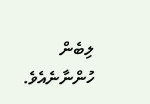ލިބެން ހުންނާނެއެވެ.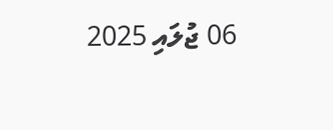06 ޖުލައި 2025